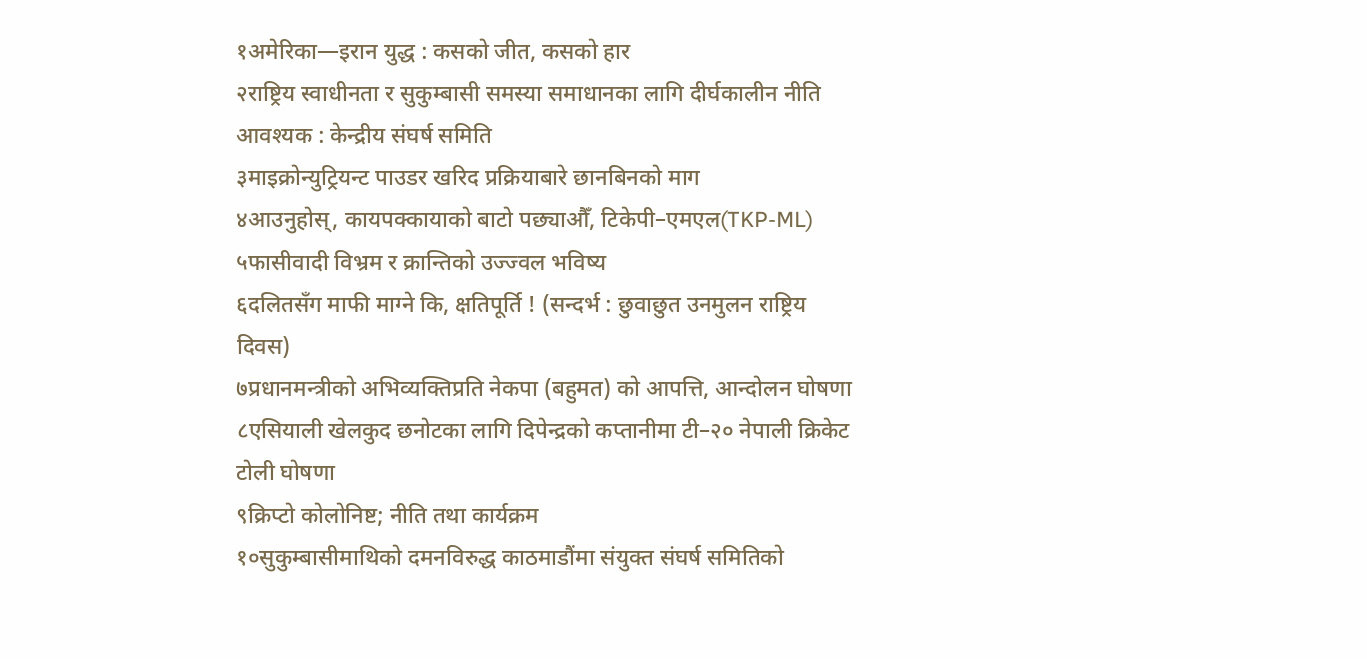१अमेरिका—इरान युद्ध : कसको जीत, कसको हार
२राष्ट्रिय स्वाधीनता र सुकुम्बासी समस्या समाधानका लागि दीर्घकालीन नीति आवश्यक : केन्द्रीय संघर्ष समिति
३माइक्रोन्युट्रियन्ट पाउडर खरिद प्रक्रियाबारे छानबिनको माग
४आउनुहोस्, कायपक्कायाको बाटो पछ्याऔँ, टिकेपी–एमएल(TKP-ML)
५फासीवादी विभ्रम र क्रान्तिको उज्ज्वल भविष्य
६दलितसँग माफी माग्ने कि, क्षतिपूर्ति ! (सन्दर्भ : छुवाछुत उनमुलन राष्ट्रिय दिवस)
७प्रधानमन्त्रीको अभिव्यक्तिप्रति नेकपा (बहुमत) को आपत्ति, आन्दोलन घोषणा
८एसियाली खेलकुद छनोटका लागि दिपेन्द्रको कप्तानीमा टी–२० नेपाली क्रिकेट टोली घोषणा
९क्रिप्टो कोलोनिष्ट; नीति तथा कार्यक्रम
१०सुकुम्बासीमाथिको दमनविरुद्ध काठमाडौंमा संयुक्त संघर्ष समितिको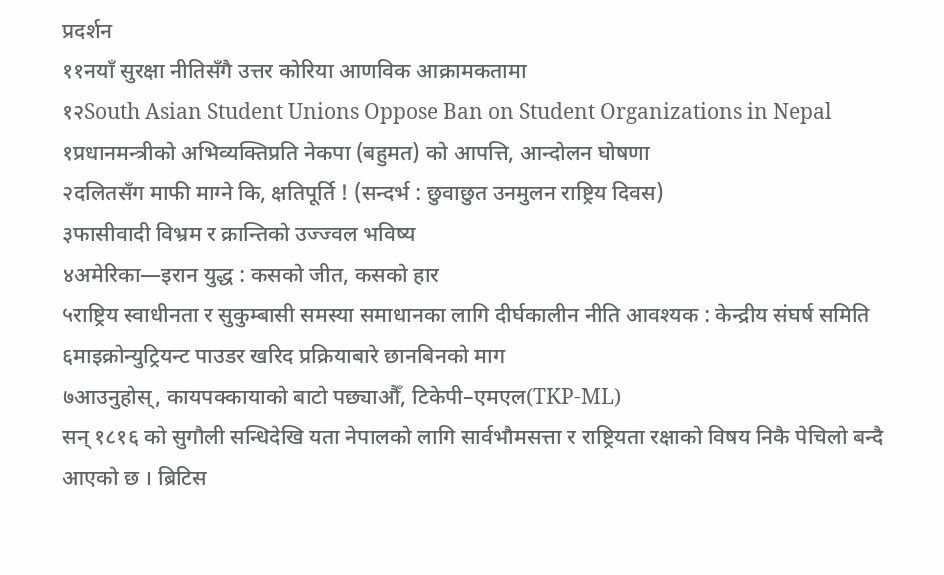प्रदर्शन
११नयाँ सुरक्षा नीतिसँगै उत्तर कोरिया आणविक आक्रामकतामा
१२South Asian Student Unions Oppose Ban on Student Organizations in Nepal
१प्रधानमन्त्रीको अभिव्यक्तिप्रति नेकपा (बहुमत) को आपत्ति, आन्दोलन घोषणा
२दलितसँग माफी माग्ने कि, क्षतिपूर्ति ! (सन्दर्भ : छुवाछुत उनमुलन राष्ट्रिय दिवस)
३फासीवादी विभ्रम र क्रान्तिको उज्ज्वल भविष्य
४अमेरिका—इरान युद्ध : कसको जीत, कसको हार
५राष्ट्रिय स्वाधीनता र सुकुम्बासी समस्या समाधानका लागि दीर्घकालीन नीति आवश्यक : केन्द्रीय संघर्ष समिति
६माइक्रोन्युट्रियन्ट पाउडर खरिद प्रक्रियाबारे छानबिनको माग
७आउनुहोस्, कायपक्कायाको बाटो पछ्याऔँ, टिकेपी–एमएल(TKP-ML)
सन् १८१६ को सुगौली सन्धिदेखि यता नेपालको लागि सार्वभौमसत्ता र राष्ट्रियता रक्षाको विषय निकै पेचिलो बन्दै आएको छ । ब्रिटिस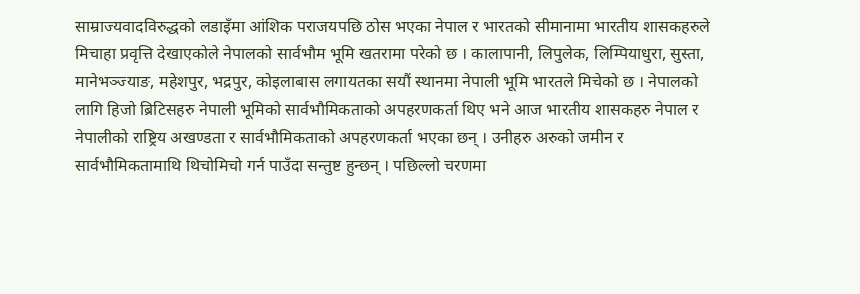साम्राज्यवादविरुद्धको लडाइँमा आंशिक पराजयपछि ठोस भएका नेपाल र भारतको सीमानामा भारतीय शासकहरुले मिचाहा प्रवृत्ति देखाएकोले नेपालको सार्वभौम भूमि खतरामा परेको छ । कालापानी, लिपुलेक, लिम्पियाधुरा, सुस्ता, मानेभञ्ज्याङ, महेशपुर, भद्रपुर, कोइलाबास लगायतका सयौं स्थानमा नेपाली भूमि भारतले मिचेको छ । नेपालको लागि हिजो ब्रिटिसहरु नेपाली भूमिको सार्वभौमिकताको अपहरणकर्ता थिए भने आज भारतीय शासकहरु नेपाल र नेपालीको राष्ट्रिय अखण्डता र सार्वभौमिकताको अपहरणकर्ता भएका छन् । उनीहरु अरुको जमीन र सार्वभौमिकतामाथि थिचोमिचो गर्न पाउँदा सन्तुष्ट हुन्छन् । पछिल्लो चरणमा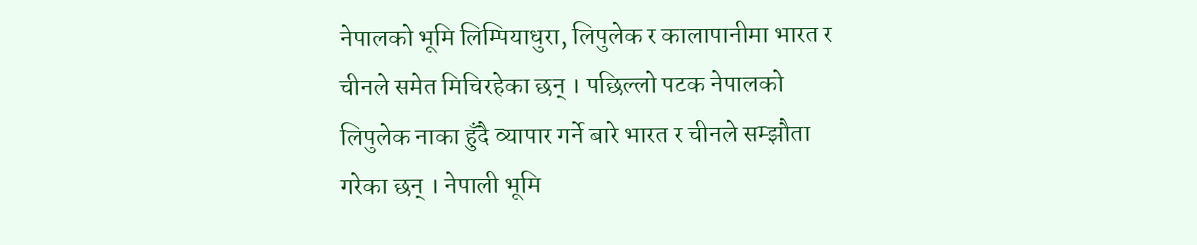नेपालको भूमि लिम्पियाधुरा, लिपुलेक र कालापानीमा भारत र चीनले समेत मिचिरहेका छन् । पछिल्लो पटक नेपालको लिपुलेक नाका हुँदै व्यापार गर्ने बारे भारत र चीनले सम्झौता गरेका छन् । नेपाली भूमि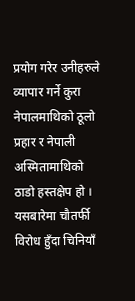प्रयोग गरेर उनीहरुले व्यापार गर्ने कुरा नेपालमाथिको ठूलो प्रहार र नेपाली अस्मितामाथिको ठाडो हस्तक्षेप हो । यसबारेमा चौतर्फी विरोध हुँदा चिनियाँ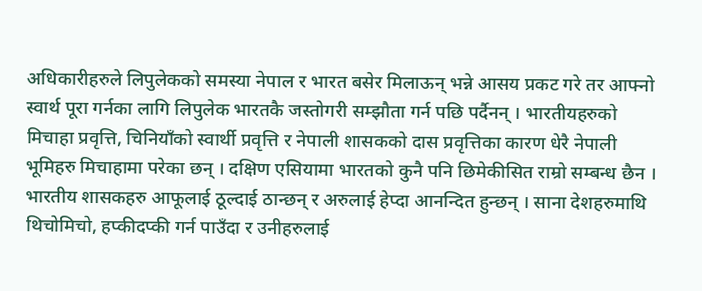अधिकारीहरुले लिपुलेकको समस्या नेपाल र भारत बसेर मिलाऊन् भन्ने आसय प्रकट गरे तर आफ्नो स्वार्थ पूरा गर्नका लागि लिपुलेक भारतकै जस्तोगरी सम्झौता गर्न पछि पर्दैनन् । भारतीयहरुको मिचाहा प्रवृत्ति, चिनियाँको स्वार्थी प्रवृत्ति र नेपाली शासकको दास प्रवृत्तिका कारण धेरै नेपाली भूमिहरु मिचाहामा परेका छन् । दक्षिण एसियामा भारतको कुनै पनि छिमेकीसित राम्रो सम्बन्ध छैन । भारतीय शासकहरु आफूलाई ठूल्दाई ठान्छन् र अरुलाई हेप्दा आनन्दित हुन्छन् । साना देशहरुमाथि थिचोमिचो, हप्कीदप्की गर्न पाउँदा र उनीहरुलाई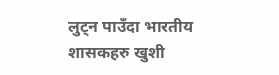लुट्न पाउँदा भारतीय शासकहरु खुशी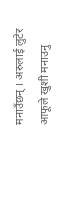मनाउँछन् । अरुलाई लुटेर आफूले खुशी मनाउनु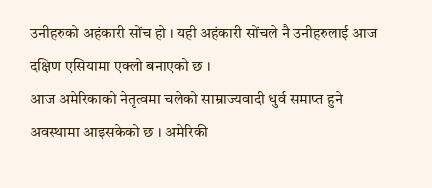उनीहरुको अहंकारी सोंच हो । यही अहंकारी सोंचले नै उनीहरुलाई आज दक्षिण एसियामा एक्लो बनाएको छ ।
आज अमेरिकाको नेतृत्वमा चलेको साम्राज्यवादी धुर्व समाप्त हुने अवस्थामा आइसकेको छ । अमेरिकी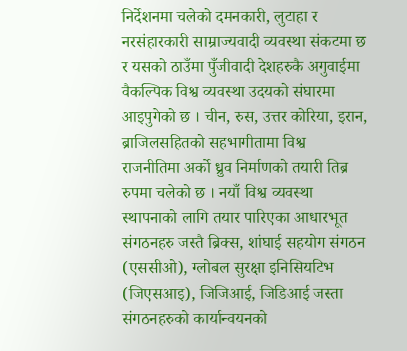निर्देशनमा चलेको दमनकारी, लुटाहा र नरसंहारकारी साम्राज्यवादी व्यवस्था संकटमा छ र यसको ठाउँमा पुँजीवादी देशहरुकै अगुवाईमा वैकल्पिक विश्व व्यवस्था उदयको संघारमा आइपुगेको छ । चीन, रुस, उत्तर कोरिया, इरान, ब्राजिलसहितको सहभागीतामा विश्व राजनीतिमा अर्को ध्रुव निर्माणको तयारी तिब्र रुपमा चलेको छ । नयाँ विश्व व्यवस्था स्थापनाको लागि तयार पारिएका आधारभूत संगठनहरु जस्तै ब्रिक्स, शांघाई सहयोग संगठन (एससीओ), ग्लोबल सुरक्षा इनिसियटिभ (जिएसआइ), जिजिआई, जिडिआई जस्ता संगठनहरुको कार्यान्वयनको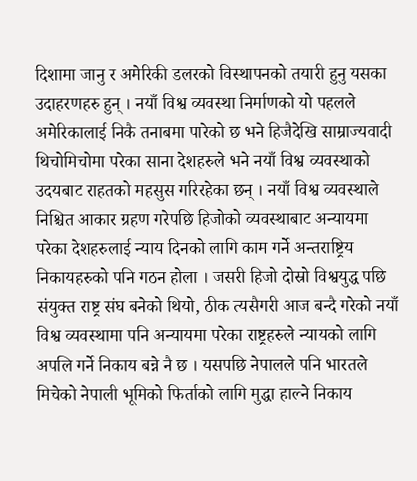दिशामा जानु र अमेरिकी डलरको विस्थापनको तयारी हुनु यसका उदाहरणहरु हुन् । नयाँ विश्व व्यवस्था निर्माणको यो पहलले अमेरिकालाई निकै तनाबमा पारेको छ भने हिजैदेखि साम्राज्यवादी थिचोमिचोमा परेका साना देशहरुले भने नयाँ विश्व व्यवस्थाको उदयबाट राहतको महसुस गरिरहेका छन् । नयाँ विश्व व्यवस्थाले निश्चित आकार ग्रहण गरेपछि हिजोको व्यवस्थाबाट अन्यायमा परेका देशहरुलाई न्याय दिनको लागि काम गर्ने अन्तराष्ट्रिय निकायहरुको पनि गठन होला । जसरी हिजो दोस्रो विश्वयुद्ध पछि संयुक्त राष्ट्र संघ बनेको थियो, ठीक त्यसैगरी आज बन्दै गरेको नयाँ विश्व व्यवस्थामा पनि अन्यायमा परेका राष्ट्रहरुले न्यायको लागि अपलि गर्ने निकाय बन्ने नै छ । यसपछि नेपालले पनि भारतले मिचेको नेपाली भूमिको फिर्ताको लागि मुद्धा हाल्ने निकाय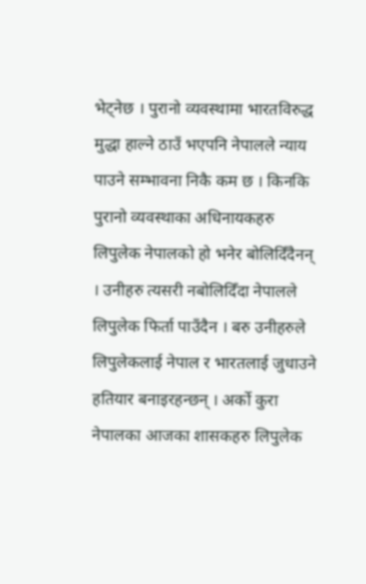भेट्नेछ । पुरानो व्यवस्थामा भारतविरुद्ध मुद्धा हाल्ने ठाउँ भएपनि नेपालले न्याय पाउने सम्भावना निकै कम छ । किनकि पुरानो व्यवस्थाका अधिनायकहरु लिपुलेक नेपालको हो भनेर बोलिदिँदैनन् । उनीहरु त्यसरी नबोलिदिँदा नेपालले लिपुलेक फिर्ता पाउँदैन । बरु उनीहरुले लिपुलेकलाई नेपाल र भारतलाई जुधाउने हतियार बनाइरहन्छन् । अर्को कुरा नेपालका आजका शासकहरु लिपुलेक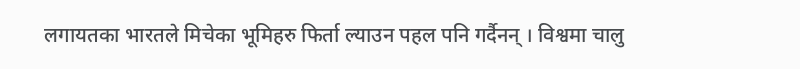लगायतका भारतले मिचेका भूमिहरु फिर्ता ल्याउन पहल पनि गर्दैनन् । विश्वमा चालु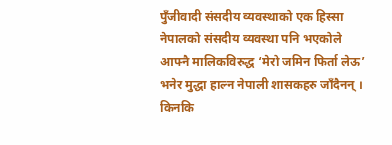पुँजीवादी संसदीय व्यवस्थाको एक हिस्सा नेपालको संसदीय व्यवस्था पनि भएकोले आफ्नै मालिकविरुद्ध ‘मेरो जमिन फिर्ता लेऊ’ भनेर मुद्धा हाल्न नेपाली शासकहरु जाँदैनन् । किनकि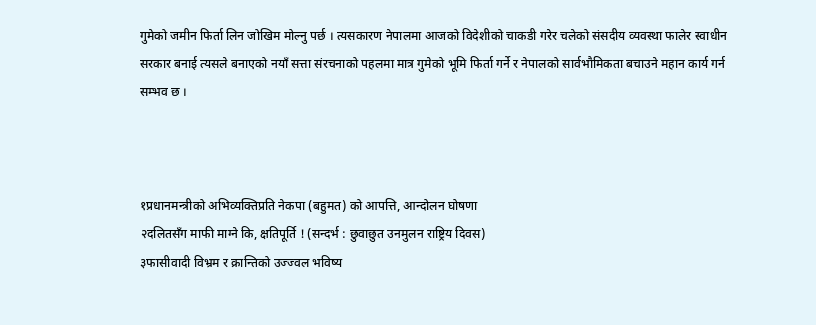गुमेको जमीन फिर्ता लिन जोखिम मोल्नु पर्छ । त्यसकारण नेपालमा आजको विदेशीको चाकडी गरेर चलेको संसदीय व्यवस्था फालेर स्वाधीन सरकार बनाई त्यसले बनाएको नयाँ सत्ता संरचनाको पहलमा मात्र गुमेको भूमि फिर्ता गर्ने र नेपालको सार्वभौमिकता बचाउने महान कार्य गर्न सम्भव छ ।



१प्रधानमन्त्रीको अभिव्यक्तिप्रति नेकपा (बहुमत) को आपत्ति, आन्दोलन घोषणा
२दलितसँग माफी माग्ने कि, क्षतिपूर्ति ! (सन्दर्भ : छुवाछुत उनमुलन राष्ट्रिय दिवस)
३फासीवादी विभ्रम र क्रान्तिको उज्ज्वल भविष्य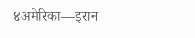४अमेरिका—इरान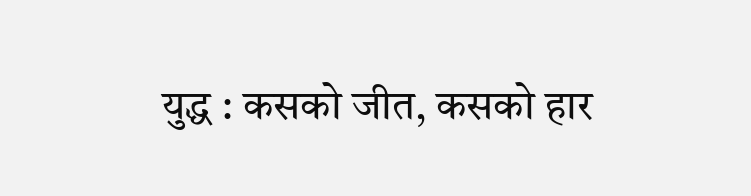युद्ध : कसको जीत, कसको हार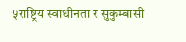५राष्ट्रिय स्वाधीनता र सुकुम्बासी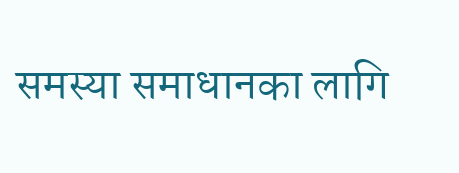समस्या समाधानका लागि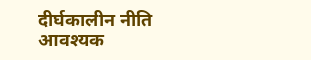दीर्घकालीन नीति आवश्यक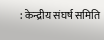: केन्द्रीय संघर्ष समिति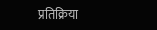प्रतिक्रिया